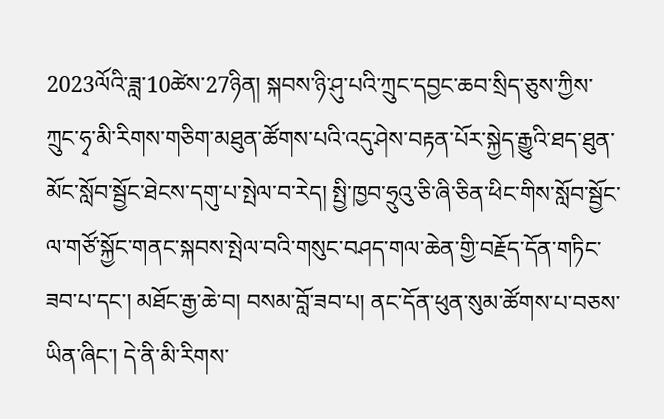2023ལོའི་ཟླ་10ཚེས་27ཉིན། སྐབས་ཉི་ཤུ་པའི་ཀྲུང་དབྱང་ཆབ་སྲིད་ཅུས་ཀྱིས་ཀྲུང་ཧྭ་མི་རིགས་གཅིག་མཐུན་ཚོགས་པའི་འདུ་ཤེས་བརྟན་པོར་སྐྱེད་རྒྱུའི་ཐད་ཐུན་མོང་སློབ་སྦྱོང་ཐེངས་དགུ་པ་སྤེལ་བ་རེད། སྤྱི་ཁྱབ་ཧྲུའུ་ཅི་ཞི་ཅིན་ཕིང་གིས་སློབ་སྦྱོང་ལ་གཙོ་སྐྱོང་གནང་སྐབས་སྤེལ་བའི་གསུང་བཤད་གལ་ཆེན་གྱི་བརྗོད་དོན་གཏིང་ཟབ་པ་དང་། མཐོང་རྒྱ་ཆེ་བ། བསམ་བློ་ཟབ་པ། ནང་དོན་ཕུན་སུམ་ཚོགས་པ་བཅས་ཡིན་ཞིང་། དེ་ནི་མི་རིགས་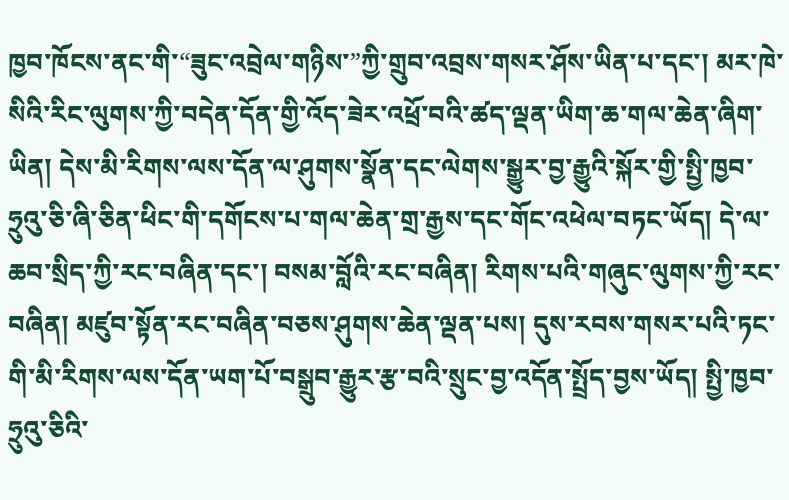ཁྱབ་ཁོངས་ནང་གི་“ཟུང་འབྲེལ་གཉིས་”ཀྱི་གྲུབ་འབྲས་གསར་ཤོས་ཡིན་པ་དང་། མར་ཁེ་སིའི་རིང་ལུགས་ཀྱི་བདེན་དོན་གྱི་འོད་ཟེར་འཕྲོ་བའི་ཚད་ལྡན་ཡིག་ཆ་གལ་ཆེན་ཞིག་ཡིན། དེས་མི་རིགས་ལས་དོན་ལ་ཤུགས་སྣོན་དང་ལེགས་སྒྱུར་བྱ་རྒྱུའི་སྐོར་གྱི་སྤྱི་ཁྱབ་ཧྲུའུ་ཅི་ཞི་ཅིན་ཕིང་གི་དགོངས་པ་གལ་ཆེན་གྲ་རྒྱས་དང་གོང་འཕེལ་བཏང་ཡོད། དེ་ལ་ཆབ་སྲིད་ཀྱི་རང་བཞིན་དང་། བསམ་བློའི་རང་བཞིན། རིགས་པའི་གཞུང་ལུགས་ཀྱི་རང་བཞིན། མཛུབ་སྟོན་རང་བཞིན་བཅས་ཤུགས་ཆེན་ལྡན་པས། དུས་རབས་གསར་པའི་ཏང་གི་མི་རིགས་ལས་དོན་ཡག་པོ་བསྒྲུབ་རྒྱུར་རྩ་བའི་སྲུང་བྱ་འདོན་སྤྲོད་བྱས་ཡོད། སྤྱི་ཁྱབ་ཧྲུའུ་ཅིའི་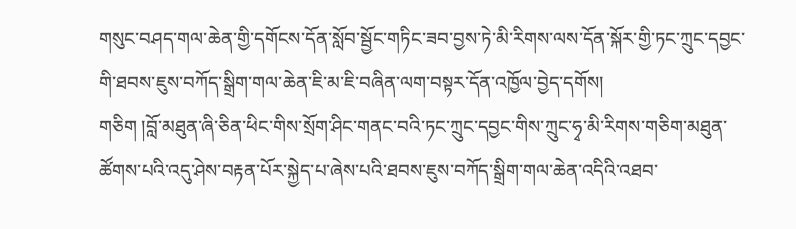གསུང་བཤད་གལ་ཆེན་གྱི་དགོངས་དོན་སློབ་སྦྱོང་གཏིང་ཟབ་བྱས་ཏེ་མི་རིགས་ལས་དོན་སྐོར་གྱི་ཏང་ཀྲུང་དབྱང་གི་ཐབས་ཇུས་བཀོད་སྒྲིག་གལ་ཆེན་ཇི་མ་ཇི་བཞིན་ལག་བསྟར་དོན་འཁྱོལ་བྱེད་དགོས།
གཅིག །བློ་མཐུན་ཞི་ཅིན་ཕིང་གིས་སྲོག་ཤིང་གནང་བའི་ཏང་ཀྲུང་དབྱང་གིས་ཀྲུང་ཧྭ་མི་རིགས་གཅིག་མཐུན་ཚོགས་པའི་འདུ་ཤེས་བརྟན་པོར་སྐྱེད་པ་ཞེས་པའི་ཐབས་ཇུས་བཀོད་སྒྲིག་གལ་ཆེན་འདིའི་འཐབ་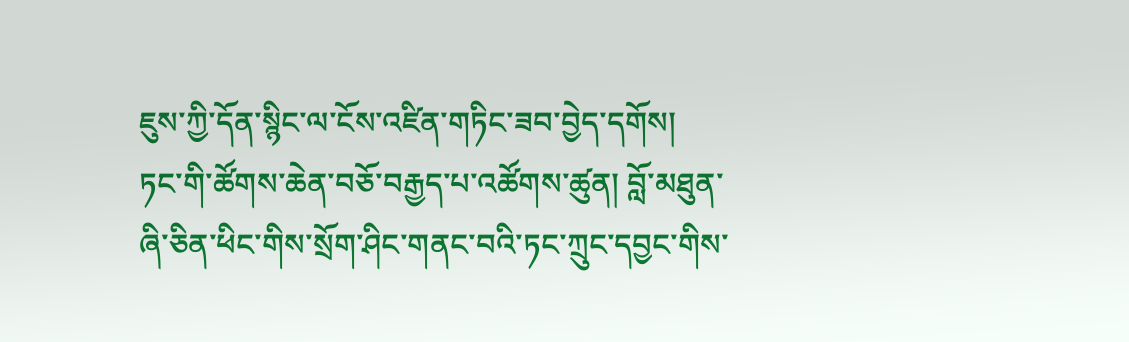ཇུས་ཀྱི་དོན་སྙིང་ལ་ངོས་འཛིན་གཏིང་ཟབ་བྱེད་དགོས།
ཏང་གི་ཚོགས་ཆེན་བཅོ་བརྒྱད་པ་འཚོགས་ཚུན། བློ་མཐུན་ཞི་ཅིན་ཕིང་གིས་སྲོག་ཤིང་གནང་བའི་ཏང་ཀྲུང་དབྱང་གིས་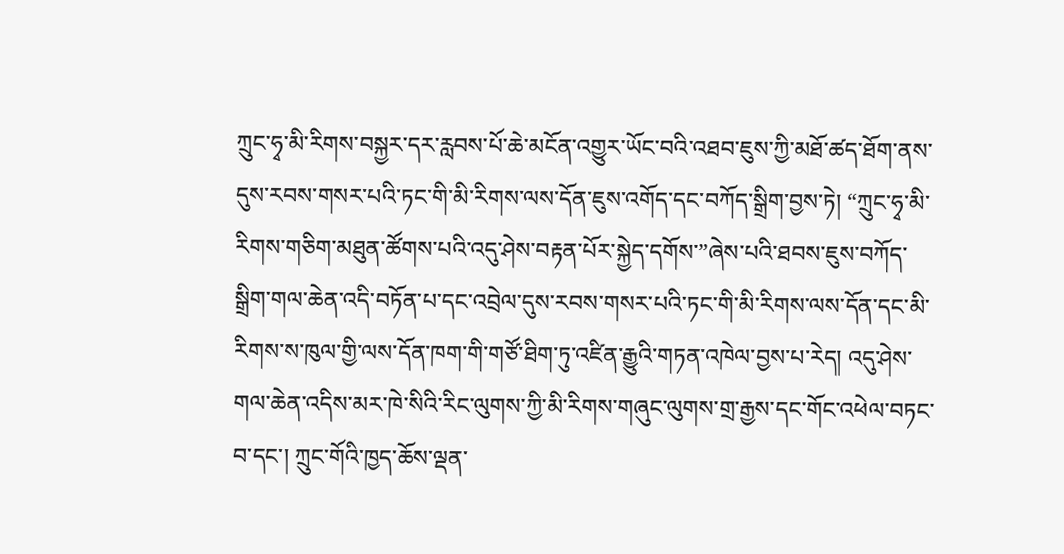ཀྲུང་ཧྭ་མི་རིགས་བསྐྱར་དར་རླབས་པོ་ཆེ་མངོན་འགྱུར་ཡོང་བའི་འཐབ་ཇུས་ཀྱི་མཐོ་ཚད་ཐོག་ནས་དུས་རབས་གསར་པའི་ཏང་གི་མི་རིགས་ལས་དོན་ཇུས་འགོད་དང་བཀོད་སྒྲིག་བྱས་ཏེ། “ཀྲུང་ཧྭ་མི་རིགས་གཅིག་མཐུན་ཚོགས་པའི་འདུ་ཤེས་བརྟན་པོར་སྐྱེད་དགོས་”ཞེས་པའི་ཐབས་ཇུས་བཀོད་སྒྲིག་གལ་ཆེན་འདི་བཏོན་པ་དང་འབྲེལ་དུས་རབས་གསར་པའི་ཏང་གི་མི་རིགས་ལས་དོན་དང་མི་རིགས་ས་ཁུལ་གྱི་ལས་དོན་ཁག་གི་གཙོ་ཐིག་ཏུ་འཛིན་རྒྱུའི་གཏན་འཁེལ་བྱས་པ་རེད། འདུ་ཤེས་གལ་ཆེན་འདིས་མར་ཁེ་སིའི་རིང་ལུགས་ཀྱི་མི་རིགས་གཞུང་ལུགས་གྲ་རྒྱས་དང་གོང་འཕེལ་བཏང་བ་དང་། ཀྲུང་གོའི་ཁྱད་ཆོས་ལྡན་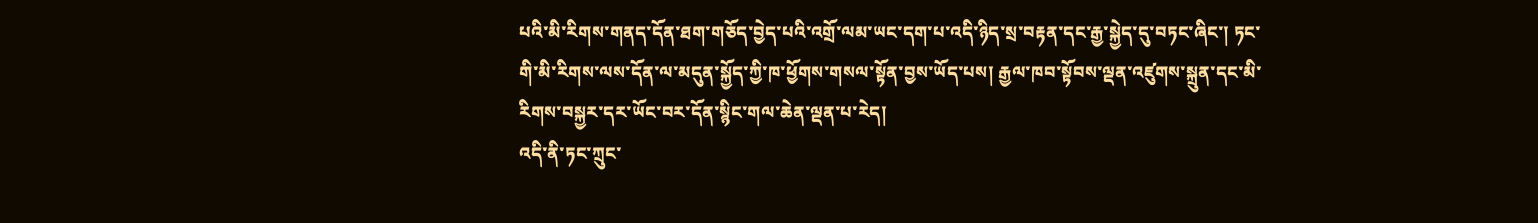པའི་མི་རིགས་གནད་དོན་ཐག་གཅོད་བྱེད་པའི་འགྲོ་ལམ་ཡང་དག་པ་འདི་ཉིད་སྲ་བརྟན་དང་རྒྱ་སྐྱེད་དུ་བཏང་ཞིང་། ཏང་གི་མི་རིགས་ལས་དོན་ལ་མདུན་སྐྱོད་ཀྱི་ཁ་ཕྱོགས་གསལ་སྟོན་བྱས་ཡོད་པས། རྒྱལ་ཁབ་སྟོབས་ལྡན་འཛུགས་སྐྲུན་དང་མི་རིགས་བསྐྱར་དར་ཡོང་བར་དོན་སྙིང་གལ་ཆེན་ལྡན་པ་རེད།
འདི་ནི་ཏང་ཀྲུང་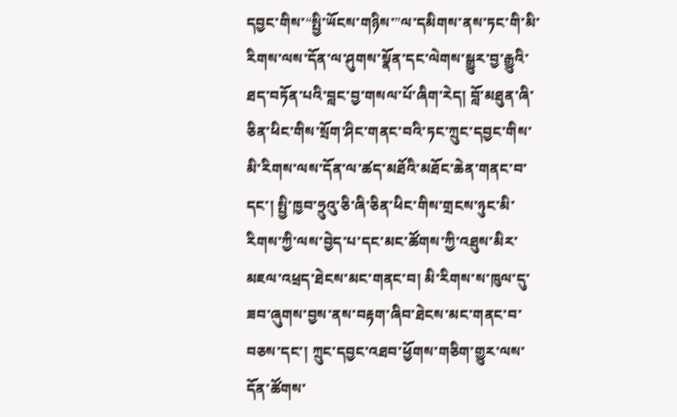དབྱང་གིས་“སྤྱི་ཡོངས་གཉིས་”ལ་དམིགས་ནས་ཏང་གི་མི་རིགས་ལས་དོན་ལ་ཤུགས་སྣོན་དང་ལེགས་སྒྱུར་བྱ་རྒྱུའི་ཐད་བཏོན་པའི་བླང་བྱ་གསལ་པོ་ཞིག་རེད། བློ་མཐུན་ཞི་ཅིན་ཕིང་གིས་སྲོག་ཤིང་གནང་བའི་ཏང་ཀྲུང་དབྱང་གིས་མི་རིགས་ལས་དོན་ལ་ཚད་མཐོའི་མཐོང་ཆེན་གནང་བ་དང་། སྤྱི་ཁྱབ་ཧྲུའུ་ཅི་ཞི་ཅིན་ཕིང་གིས་གྲངས་ཉུང་མི་རིགས་ཀྱི་ལས་བྱེད་པ་དང་མང་ཚོགས་ཀྱི་འཐུས་མིར་མཇལ་འཕྲད་ཐེངས་མང་གནང་བ། མི་རིགས་ས་ཁུལ་དུ་ཟབ་ཞུགས་བྱས་ནས་བརྟག་ཞིབ་ཐེངས་མང་གནང་བ་བཅས་དང་། ཀྲུང་དབྱང་འཐབ་ཕྱོགས་གཅིག་གྱུར་ལས་དོན་ཚོགས་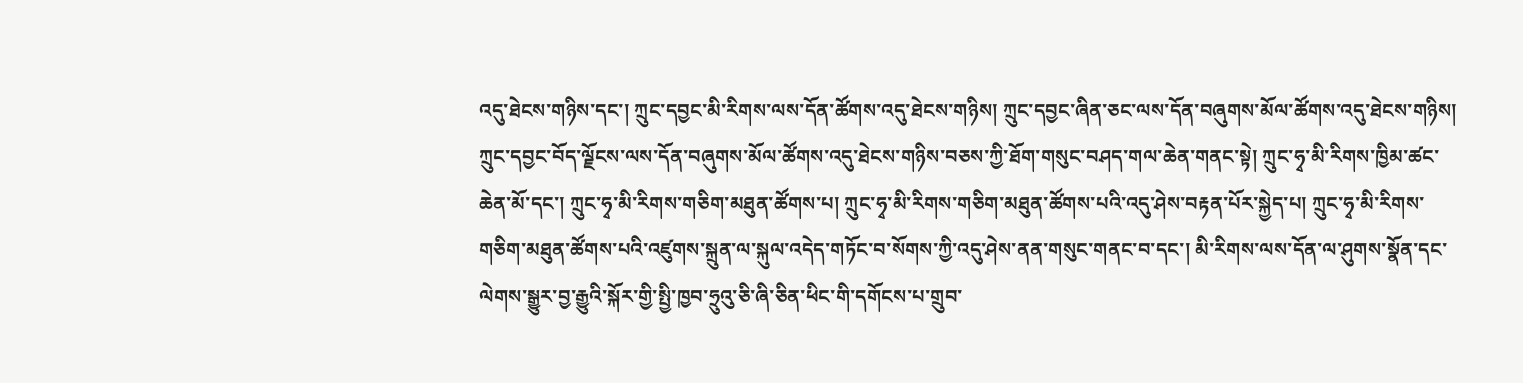འདུ་ཐེངས་གཉིས་དང་། ཀྲུང་དབྱང་མི་རིགས་ལས་དོན་ཚོགས་འདུ་ཐེངས་གཉིས། ཀྲུང་དབྱང་ཞིན་ཅང་ལས་དོན་བཞུགས་མོལ་ཚོགས་འདུ་ཐེངས་གཉིས། ཀྲུང་དབྱང་བོད་ལྗོངས་ལས་དོན་བཞུགས་མོལ་ཚོགས་འདུ་ཐེངས་གཉིས་བཅས་ཀྱི་ཐོག་གསུང་བཤད་གལ་ཆེན་གནང་སྟེ། ཀྲུང་ཧྭ་མི་རིགས་ཁྱིམ་ཚང་ཆེན་མོ་དང་། ཀྲུང་ཧྭ་མི་རིགས་གཅིག་མཐུན་ཚོགས་པ། ཀྲུང་ཧྭ་མི་རིགས་གཅིག་མཐུན་ཚོགས་པའི་འདུ་ཤེས་བརྟན་པོར་སྐྱེད་པ། ཀྲུང་ཧྭ་མི་རིགས་གཅིག་མཐུན་ཚོགས་པའི་འཛུགས་སྐྲུན་ལ་སྐུལ་འདེད་གཏོང་བ་སོགས་ཀྱི་འདུ་ཤེས་ནན་གསུང་གནང་བ་དང་། མི་རིགས་ལས་དོན་ལ་ཤུགས་སྣོན་དང་ལེགས་སྒྱུར་བྱ་རྒྱུའི་སྐོར་གྱི་སྤྱི་ཁྱབ་ཧྲུའུ་ཅི་ཞི་ཅིན་ཕིང་གི་དགོངས་པ་གྲུབ་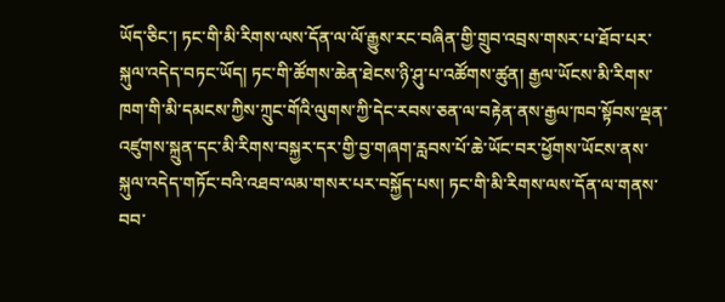ཡོད་ཅིང་། ཏང་གི་མི་རིགས་ལས་དོན་ལ་ལོ་རྒྱུས་རང་བཞིན་གྱི་གྲུབ་འབྲས་གསར་པ་ཐོབ་པར་སྐུལ་འདེད་བཏང་ཡོད། ཏང་གི་ཚོགས་ཆེན་ཐེངས་ཉི་ཤུ་པ་འཚོགས་ཚུན། རྒྱལ་ཡོངས་མི་རིགས་ཁག་གི་མི་དམངས་ཀྱིས་ཀྲུང་གོའི་ལུགས་ཀྱི་དེང་རབས་ཅན་ལ་བརྟེན་ནས་རྒྱལ་ཁབ་སྟོབས་ལྡན་འཛུགས་སྐྲུན་དང་མི་རིགས་བསྐྱར་དར་གྱི་བྱ་གཞག་རླབས་པོ་ཆེ་ཡོང་བར་ཕྱོགས་ཡོངས་ནས་སྐུལ་འདེད་གཏོང་བའི་འཐབ་ལམ་གསར་པར་བསྐྱོད་པས། ཏང་གི་མི་རིགས་ལས་དོན་ལ་གནས་བབ་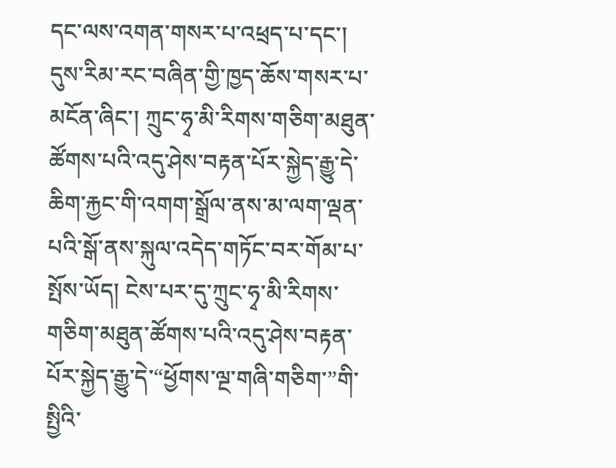དང་ལས་འགན་གསར་པ་འཕྲད་པ་དང་། དུས་རིམ་རང་བཞིན་གྱི་ཁྱད་ཆོས་གསར་པ་མངོན་ཞིང་། ཀྲུང་ཧྭ་མི་རིགས་གཅིག་མཐུན་ཚོགས་པའི་འདུ་ཤེས་བརྟན་པོར་སྐྱེད་རྒྱུ་དེ་ཆིག་རྐྱང་གི་འགག་སྒྲོལ་ནས་མ་ལག་ལྡན་པའི་སྒོ་ནས་སྐུལ་འདེད་གཏོང་བར་གོམ་པ་སྤོས་ཡོད། ངེས་པར་དུ་ཀྲུང་ཧྭ་མི་རིགས་གཅིག་མཐུན་ཚོགས་པའི་འདུ་ཤེས་བརྟན་པོར་སྐྱེད་རྒྱུ་དེ་“ཕྱོགས་ལྔ་གཞི་གཅིག་”གི་སྤྱིའི་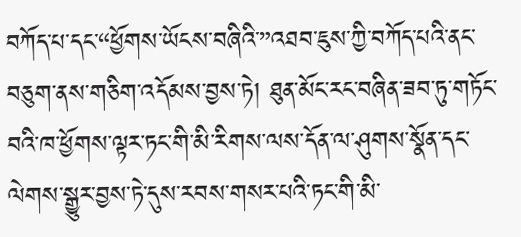བཀོད་པ་དང་“ཕྱོགས་ཡོངས་བཞིའི་”འཐབ་ཇུས་ཀྱི་བཀོད་པའི་ནང་བཅུག་ནས་གཅིག་འདོམས་བྱས་ཏེ། ཐུན་མོང་རང་བཞིན་ཟབ་ཏུ་གཏོང་བའི་ཁ་ཕྱོགས་ལྟར་ཏང་གི་མི་རིགས་ལས་དོན་ལ་ཤུགས་སྣོན་དང་ལེགས་སྒྱུར་བྱས་ཏེ་དུས་རབས་གསར་པའི་ཏང་གི་མི་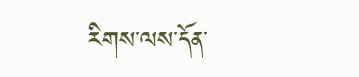རིགས་ལས་དོན་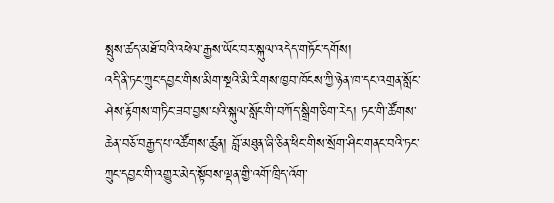སྤུས་ཚད་མཐོ་བའི་འཕེལ་རྒྱས་ཡོང་བར་སྐུལ་འདེད་གཏོང་དགོས།
འདི་ནི་ཏང་ཀྲུང་དབྱང་གིས་མིག་སྔའི་མི་རིགས་ཁྱབ་ཁོངས་ཀྱི་ཉེན་ཁ་དང་འགྲན་སློང་ཤེས་རྟོགས་གཏིང་ཟབ་བྱས་པའི་སྐུལ་སློང་གི་བཀོད་སྒྲིག་ཅིག་རེད། ཏང་གི་ཚོགས་ཆེན་བཅོ་བརྒྱད་པ་འཚོགས་ཚུན། བློ་མཐུན་ཞི་ཅིན་ཕིང་གིས་སྲོག་ཤིང་གནང་བའི་ཏང་ཀྲུང་དབྱང་གི་འགྱུར་མེད་སྟོབས་ལྡན་གྱི་འགོ་ཁྲིད་འོག་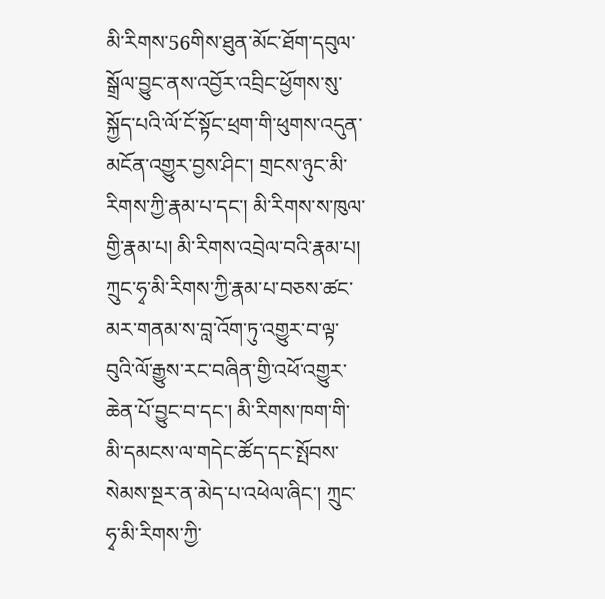མི་རིགས་56གིས་ཐུན་མོང་ཐོག་དབུལ་སྒྲོལ་བྱུང་ནས་འབྱོར་འབྲིང་ཕྱོགས་སུ་སྐྱོད་པའི་ལོ་ངོ་སྟོང་ཕྲག་གི་ཕུགས་འདུན་མངོན་འགྱུར་བྱས་ཤིང་། གྲངས་ཉུང་མི་རིགས་ཀྱི་རྣམ་པ་དང་། མི་རིགས་ས་ཁུལ་གྱི་རྣམ་པ། མི་རིགས་འབྲེལ་བའི་རྣམ་པ། ཀྲུང་ཧྭ་མི་རིགས་ཀྱི་རྣམ་པ་བཅས་ཚང་མར་གནམ་ས་བླ་འོག་ཏུ་འགྱུར་བ་ལྟ་བུའི་ལོ་རྒྱུས་རང་བཞིན་གྱི་འཕོ་འགྱུར་ཆེན་པོ་བྱུང་བ་དང་། མི་རིགས་ཁག་གི་མི་དམངས་ལ་གདེང་ཚོད་དང་སྤོབས་སེམས་སྔར་ན་མེད་པ་འཕེལ་ཞིང་། ཀྲུང་ཧྭ་མི་རིགས་ཀྱི་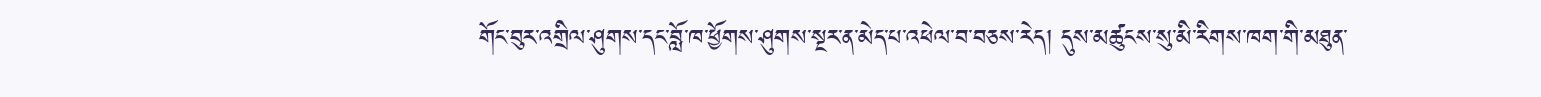གོང་བུར་འགྲིལ་ཤུགས་དང་བློ་ཁ་ཕྱོགས་ཤུགས་སྔར་ན་མེད་པ་འཕེལ་བ་བཅས་རེད། དུས་མཚུངས་སུ་མི་རིགས་ཁག་གི་མཐུན་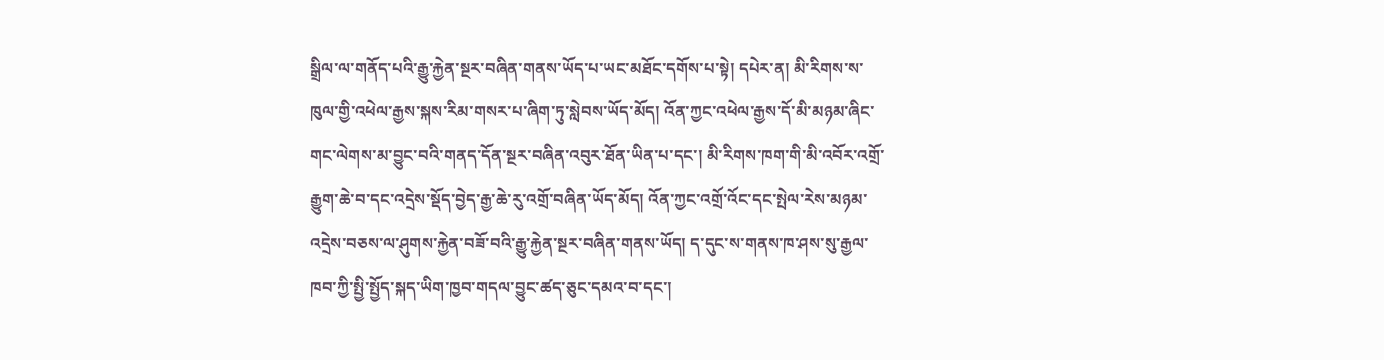སྒྲིལ་ལ་གནོད་པའི་རྒྱུ་རྐྱེན་སྔར་བཞིན་གནས་ཡོད་པ་ཡང་མཐོང་དགོས་པ་སྟེ། དཔེར་ན། མི་རིགས་ས་ཁུལ་གྱི་འཕེལ་རྒྱས་སྐས་རིམ་གསར་པ་ཞིག་ཏུ་སླེབས་ཡོད་མོད། འོན་ཀྱང་འཕེལ་རྒྱས་དོ་མི་མཉམ་ཞིང་གང་ལེགས་མ་བྱུང་བའི་གནད་དོན་སྔར་བཞིན་འབུར་ཐོན་ཡིན་པ་དང་། མི་རིགས་ཁག་གི་མི་འབོར་འགྲོ་རྒྱུག་ཆེ་བ་དང་འདྲེས་སྡོད་བྱེད་རྒྱ་ཆེ་རུ་འགྲོ་བཞིན་ཡོད་མོད། འོན་ཀྱང་འགྲོ་འོང་དང་སྤེལ་རེས་མཉམ་འདྲེས་བཅས་ལ་ཤུགས་རྐྱེན་བཟོ་བའི་རྒྱུ་རྐྱེན་སྔར་བཞིན་གནས་ཡོད། ད་དུང་ས་གནས་ཁ་ཤས་སུ་རྒྱལ་ཁབ་ཀྱི་སྤྱི་སྤྱོད་སྐད་ཡིག་ཁྱབ་གདལ་བྱུང་ཚད་ཅུང་དམའ་བ་དང་།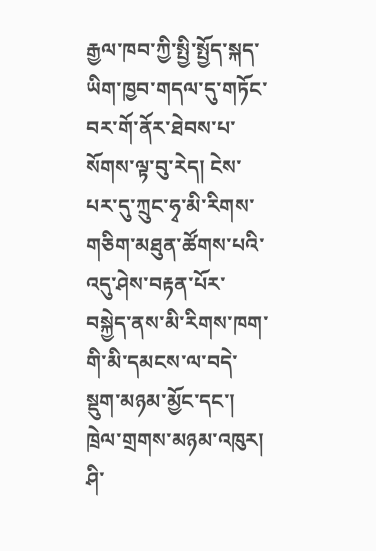རྒྱལ་ཁབ་ཀྱི་སྤྱི་སྤྱོད་སྐད་ཡིག་ཁྱབ་གདལ་དུ་གཏོང་བར་གོ་ནོར་ཐེབས་པ་སོགས་ལྟ་བུ་རེད། ངེས་པར་དུ་ཀྲུང་ཧྭ་མི་རིགས་གཅིག་མཐུན་ཚོགས་པའི་འདུ་ཤེས་བརྟན་པོར་བསྐྱེད་ནས་མི་རིགས་ཁག་གི་མི་དམངས་ལ་བདེ་སྡུག་མཉམ་མྱོང་དང་། ཁྲེལ་གྲགས་མཉམ་འཁུར། ཤི་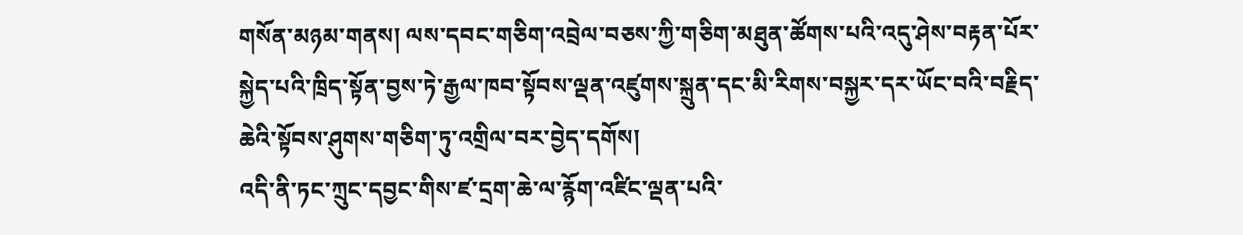གསོན་མཉམ་གནས། ལས་དབང་གཅིག་འབྲེལ་བཅས་ཀྱི་གཅིག་མཐུན་ཚོགས་པའི་འདུ་ཤེས་བརྟན་པོར་སྐྱེད་པའི་ཁྲིད་སྟོན་བྱས་ཏེ་རྒྱལ་ཁབ་སྟོབས་ལྡན་འཛུགས་སྐྲུན་དང་མི་རིགས་བསྐྱར་དར་ཡོང་བའི་བརྗིད་ཆེའི་སྟོབས་ཤུགས་གཅིག་ཏུ་འགྲིལ་བར་བྱེད་དགོས།
འདི་ནི་ཏང་ཀྲུང་དབྱང་གིས་ཛ་དྲག་ཆེ་ལ་རྙོག་འཛིང་ལྡན་པའི་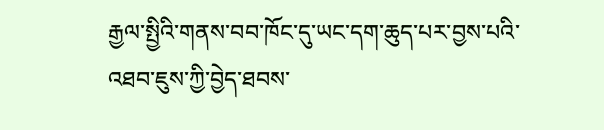རྒྱལ་སྤྱིའི་གནས་བབ་ཁོང་དུ་ཡང་དག་ཆུད་པར་བྱས་པའི་འཐབ་ཇུས་ཀྱི་བྱེད་ཐབས་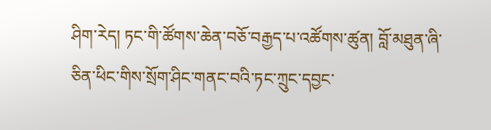ཤིག་རེད། ཏང་གི་ཚོགས་ཆེན་བཅོ་བརྒྱད་པ་འཚོགས་ཚུན། བློ་མཐུན་ཞི་ཅིན་ཕིང་གིས་སྲོག་ཤིང་གནང་བའི་ཏང་ཀྲུང་དབྱང་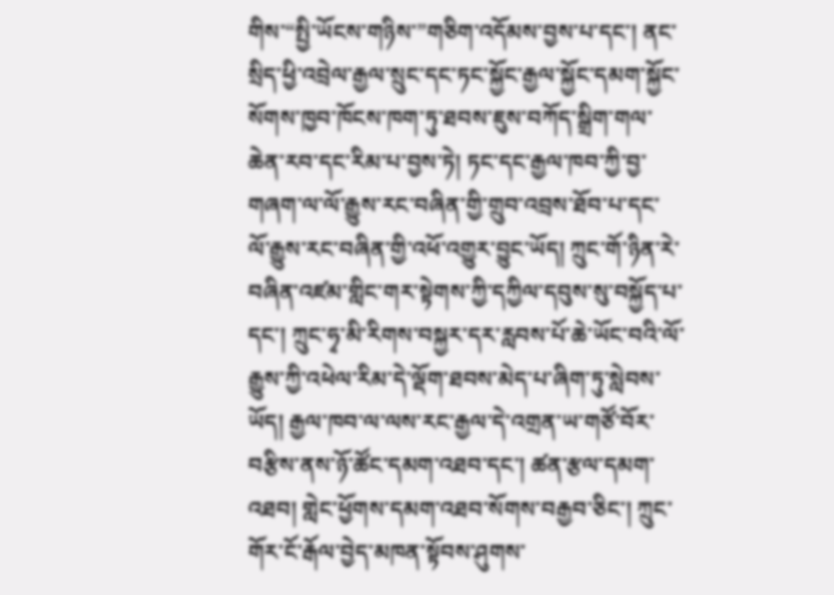གིས་“སྤྱི་ཡོངས་གཉིས་”གཅིག་འདོམས་བྱས་པ་དང་། ནང་སྲིད་ཕྱི་འབྲེལ་རྒྱལ་སྲུང་དང་ཏང་སྐྱོང་རྒྱལ་སྐྱོང་དམག་སྐྱོང་སོགས་ཁྱབ་ཁོངས་ཁག་ཏུ་ཐབས་ཇུས་བཀོད་སྒྲིག་གལ་ཆེན་རབ་དང་རིམ་པ་བྱས་ཏེ། ཏང་དང་རྒྱལ་ཁབ་ཀྱི་བྱ་གཞག་ལ་ལོ་རྒྱུས་རང་བཞིན་གྱི་གྲུབ་འབྲས་ཐོབ་པ་དང་ལོ་རྒྱུས་རང་བཞིན་གྱི་འཕོ་འགྱུར་བྱུང་ཡོད། ཀྲུང་གོ་ཉིན་རེ་བཞིན་འཛམ་གླིང་གར་སྟེགས་ཀྱི་དཀྱིལ་དབུས་སུ་བསྐྱོད་པ་དང་། ཀྲུང་ཧྭ་མི་རིགས་བསྐྱར་དར་རླབས་པོ་ཆེ་ཡོང་བའི་ལོ་རྒྱུས་ཀྱི་འཕེལ་རིམ་དེ་ལྡོག་ཐབས་མེད་པ་ཞིག་ཏུ་སླེབས་ཡོད། རྒྱལ་ཁབ་ལ་ལས་རང་རྒྱལ་དེ་འགྲན་ཡ་གཙོ་བོར་བརྩིས་ནས་ཉོ་ཚོང་དམག་འཐབ་དང་། ཚན་རྩལ་དམག་འཐབ། གླེང་ཕྱོགས་དམག་འཐབ་སོགས་བརྒྱབ་ཅིང་། ཀྲུང་གོར་ངོ་རྒོལ་བྱེད་མཁན་སྟོབས་ཤུགས་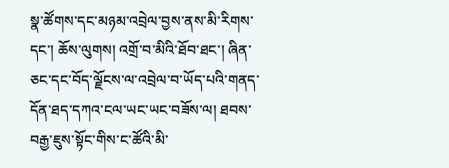སྣ་ཚོགས་དང་མཉམ་འབྲེལ་བྱས་ནས་མི་རིགས་དང་། ཆོས་ལུགས། འགྲོ་བ་མིའི་ཐོབ་ཐང་། ཞིན་ཅང་དང་བོད་ལྗོངས་ལ་འབྲེལ་བ་ཡོད་པའི་གནད་དོན་ཐད་དཀའ་ངལ་ཡང་ཡང་བཟོས་ལ། ཐབས་བརྒྱ་ཇུས་སྟོང་གིས་ང་ཚོའི་མི་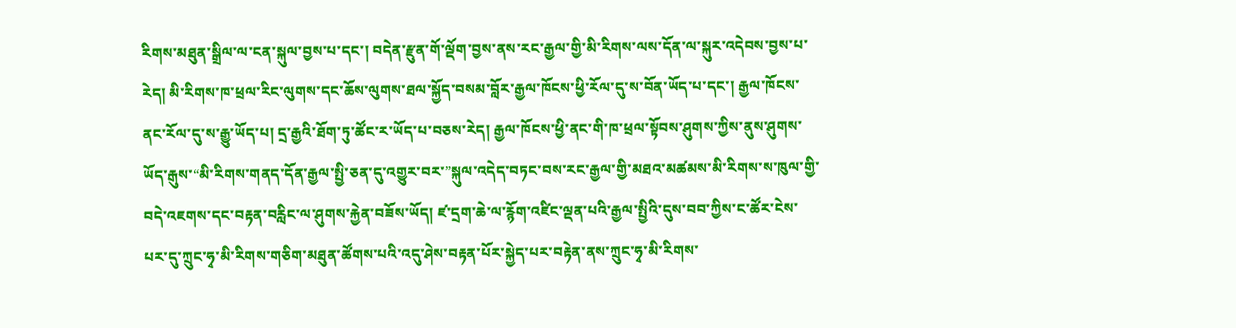རིགས་མཐུན་སྒྲིལ་ལ་ངན་སྐུལ་བྱས་པ་དང་། བདེན་རྫུན་གོ་ལྡོག་བྱས་ནས་རང་རྒྱལ་གྱི་མི་རིགས་ལས་དོན་ལ་སྐུར་འདེབས་བྱས་པ་རེད། མི་རིགས་ཁ་ཕྲལ་རིང་ལུགས་དང་ཆོས་ལུགས་ཐལ་སྐྱོད་བསམ་བློར་རྒྱལ་ཁོངས་ཕྱི་རོལ་དུ་ས་བོན་ཡོད་པ་དང་། རྒྱལ་ཁོངས་ནང་རོལ་དུ་ས་རྒྱུ་ཡོད་པ། དྲ་རྒྱའི་ཐོག་ཏུ་ཚོང་ར་ཡོད་པ་བཅས་རེད། རྒྱལ་ཁོངས་ཕྱི་ནང་གི་ཁ་ཕྲལ་སྟོབས་ཤུགས་ཀྱིས་ནུས་ཤུགས་ཡོད་རྒུས་“མི་རིགས་གནད་དོན་རྒྱལ་སྤྱི་ཅན་དུ་འགྱུར་བར་”སྐུལ་འདེད་བཏང་བས་རང་རྒྱལ་གྱི་མཐའ་མཚམས་མི་རིགས་ས་ཁུལ་གྱི་བདེ་འཇགས་དང་བརྟན་བརླིང་ལ་ཤུགས་རྐྱེན་བཟོས་ཡོད། ཛ་དྲག་ཆེ་ལ་རྙོག་འཛིང་ལྡན་པའི་རྒྱལ་སྤྱིའི་དུས་བབ་ཀྱིས་ང་ཚོར་ངེས་པར་དུ་ཀྲུང་ཧྭ་མི་རིགས་གཅིག་མཐུན་ཚོགས་པའི་འདུ་ཤེས་བརྟན་པོར་སྐྱེད་པར་བརྟེན་ནས་ཀྲུང་ཧྭ་མི་རིགས་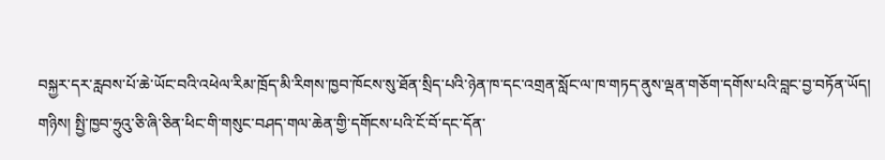བསྐྱར་དར་རླབས་པོ་ཆེ་ཡོང་བའི་འཕེལ་རིམ་ཁྲོད་མི་རིགས་ཁྱབ་ཁོངས་སུ་ཐོན་སྲིད་པའི་ཉེན་ཁ་དང་འགྲན་སློང་ལ་ཁ་གཏད་ནུས་ལྡན་གཅོག་དགོས་པའི་བླང་བྱ་བཏོན་ཡོད།
གཉིས། སྤྱི་ཁྱབ་ཧྲུའུ་ཅི་ཞི་ཅིན་ཕིང་གི་གསུང་བཤད་གལ་ཆེན་གྱི་དགོངས་པའི་ངོ་བོ་དང་དོན་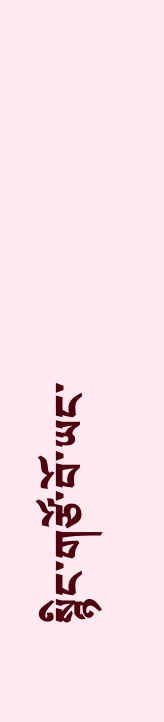སྙིང་གཙོ་བོ་ཡང་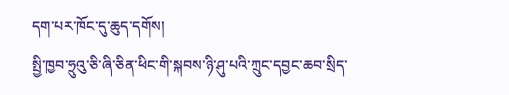དག་པར་ཁོང་དུ་ཆུད་དགོས།
སྤྱི་ཁྱབ་ཧྲུའུ་ཅི་ཞི་ཅིན་ཕིང་གི་སྐབས་ཉི་ཤུ་པའི་ཀྲུང་དབྱང་ཆབ་སྲིད་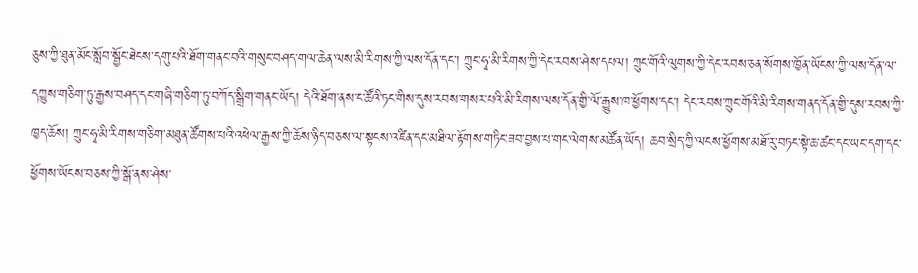ཅུས་ཀྱི་ཐུན་མོང་སློབ་སྦྱོང་ཐེངས་དགུ་པའི་ཐོག་གནང་བའི་གསུང་བཤད་གལ་ཆེན་ལས་མི་རིགས་ཀྱི་ལས་དོན་དང་། ཀྲུང་ཧྭ་མི་རིགས་ཀྱི་དེང་རབས་ཤེས་དཔལ། ཀྲུང་གོའི་ལུགས་ཀྱི་དེང་རབས་ཅན་སོགས་ཁྱོན་ཡོངས་ཀྱི་ལས་དོན་ལ་དཀྱུས་གཅིག་ཏུ་རྒྱས་བཤད་དང་གཞི་གཅིག་ཏུ་བཀོད་སྒྲིག་གནང་ཡོད། དེའི་ཐོག་ནས་ང་ཚོའི་ཏང་གིས་དུས་རབས་གསར་པའི་མི་རིགས་ལས་དོན་གྱི་ལོ་རྒྱུས་ཁ་ཕྱོགས་དང་། དེང་རབས་ཀྲུང་གོའི་མི་རིགས་གནད་དོན་གྱི་དུས་རབས་ཀྱི་ཁྱད་ཆོས། ཀྲུང་ཧྭ་མི་རིགས་གཅིག་མཐུན་ཚོགས་པའི་འཕེལ་རྒྱས་ཀྱི་ཆོས་ཉིད་བཅས་ལ་སྟངས་འཛིན་དང་མཐིལ་རྟོགས་གཏིང་ཟབ་བྱས་པ་གང་ལེགས་མཚོན་ཡོད། ཆབ་སྲིད་ཀྱི་ལངས་ཕྱོགས་མཐོ་རུ་བཏང་སྟེ་ཆ་ཚང་དང་ཡང་དག་དང་ཕྱོགས་ཡོངས་བཅས་ཀྱི་སྒོ་ནས་ཤེས་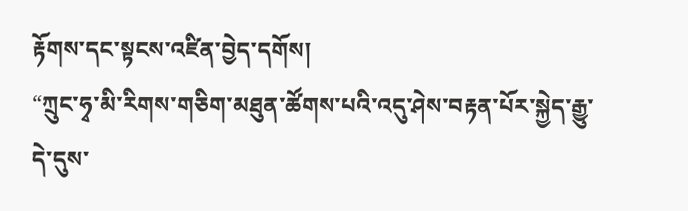རྟོགས་དང་སྟངས་འཛིན་བྱེད་དགོས།
“ཀྲུང་ཧྭ་མི་རིགས་གཅིག་མཐུན་ཚོགས་པའི་འདུ་ཤེས་བརྟན་པོར་སྐྱེད་རྒྱུ་དེ་དུས་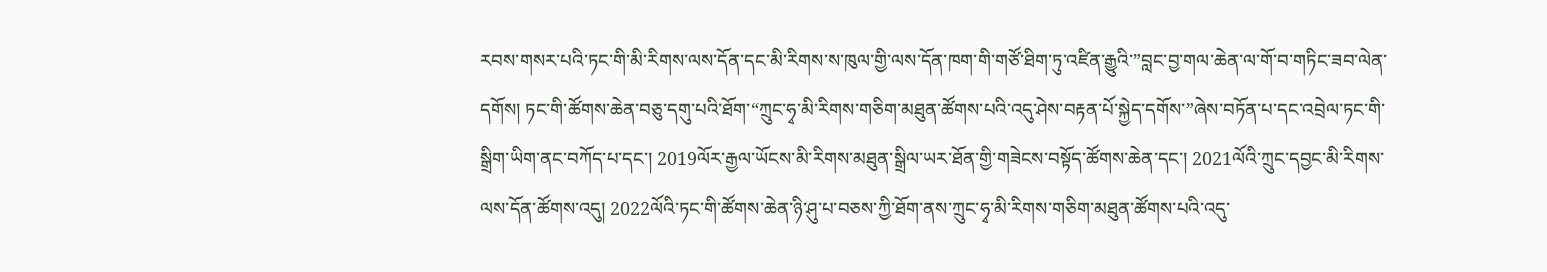རབས་གསར་པའི་ཏང་གི་མི་རིགས་ལས་དོན་དང་མི་རིགས་ས་ཁུལ་གྱི་ལས་དོན་ཁག་གི་གཙོ་ཐིག་ཏུ་འཛིན་རྒྱུའི་”བླང་བྱ་གལ་ཆེན་ལ་གོ་བ་གཏིང་ཟབ་ལེན་དགོས། ཏང་གི་ཚོགས་ཆེན་བཅུ་དགུ་པའི་ཐོག་“ཀྲུང་ཧྭ་མི་རིགས་གཅིག་མཐུན་ཚོགས་པའི་འདུ་ཤེས་བརྟན་པོ་སྐྱེད་དགོས་”ཞེས་བཏོན་པ་དང་འབྲེལ་ཏང་གི་སྒྲིག་ཡིག་ནང་བཀོད་པ་དང་། 2019ལོར་རྒྱལ་ཡོངས་མི་རིགས་མཐུན་སྒྲིལ་ཡར་ཐོན་གྱི་གཟེངས་བསྟོད་ཚོགས་ཆེན་དང་། 2021ལོའི་ཀྲུང་དབྱང་མི་རིགས་ལས་དོན་ཚོགས་འདུ། 2022ལོའི་ཏང་གི་ཚོགས་ཆེན་ཉི་ཤུ་པ་བཅས་ཀྱི་ཐོག་ནས་ཀྲུང་ཧྭ་མི་རིགས་གཅིག་མཐུན་ཚོགས་པའི་འདུ་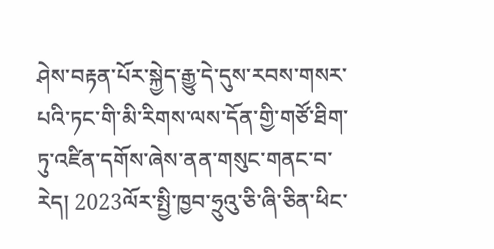ཤེས་བརྟན་པོར་སྐྱེད་རྒྱུ་དེ་དུས་རབས་གསར་པའི་ཏང་གི་མི་རིགས་ལས་དོན་གྱི་གཙོ་ཐིག་ཏུ་འཛིན་དགོས་ཞེས་ནན་གསུང་གནང་བ་རེད། 2023ལོར་སྤྱི་ཁྱབ་ཧྲུའུ་ཅི་ཞི་ཅིན་ཕིང་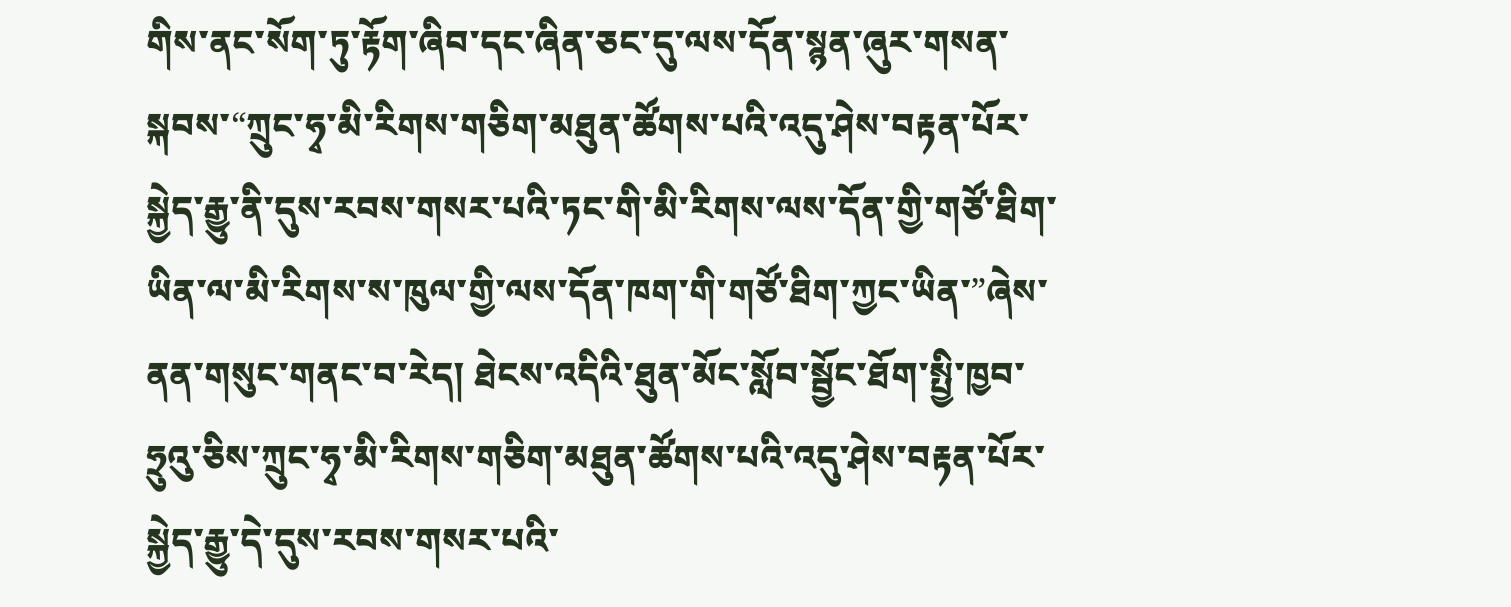གིས་ནང་སོག་ཏུ་རྟོག་ཞིབ་དང་ཞིན་ཅང་དུ་ལས་དོན་སྙན་ཞུར་གསན་སྐབས་“ཀྲུང་ཧྭ་མི་རིགས་གཅིག་མཐུན་ཚོགས་པའི་འདུ་ཤེས་བརྟན་པོར་སྐྱེད་རྒྱུ་ནི་དུས་རབས་གསར་པའི་ཏང་གི་མི་རིགས་ལས་དོན་གྱི་གཙོ་ཐིག་ཡིན་ལ་མི་རིགས་ས་ཁུལ་གྱི་ལས་དོན་ཁག་གི་གཙོ་ཐིག་ཀྱང་ཡིན་”ཞེས་ནན་གསུང་གནང་བ་རེད། ཐེངས་འདིའི་ཐུན་མོང་སློབ་སྦྱོང་ཐོག་སྤྱི་ཁྱབ་ཧྲུའུ་ཅིས་ཀྲུང་ཧྭ་མི་རིགས་གཅིག་མཐུན་ཚོགས་པའི་འདུ་ཤེས་བརྟན་པོར་སྐྱེད་རྒྱུ་དེ་དུས་རབས་གསར་པའི་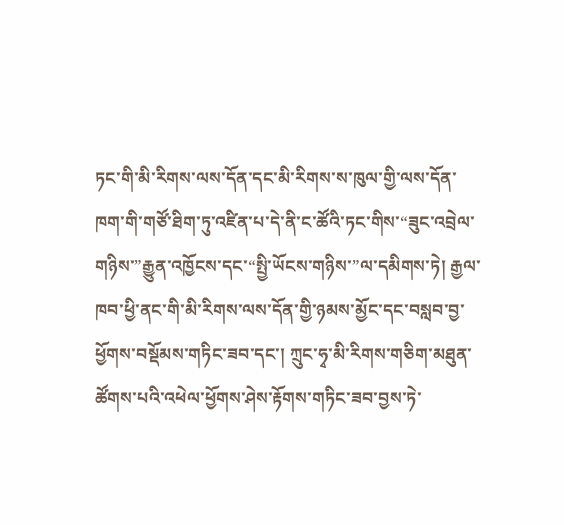ཏང་གི་མི་རིགས་ལས་དོན་དང་མི་རིགས་ས་ཁུལ་གྱི་ལས་དོན་ཁག་གི་གཙོ་ཐིག་ཏུ་འཛིན་པ་དེ་ནི་ང་ཚོའི་ཏང་གིས་“ཟུང་འབྲེལ་གཉིས་”རྒྱུན་འཁྱོངས་དང་“སྤྱི་ཡོངས་གཉིས་”ལ་དམིགས་ཏེ། རྒྱལ་ཁབ་ཕྱི་ནང་གི་མི་རིགས་ལས་དོན་གྱི་ཉམས་མྱོང་དང་བསླབ་བྱ་ཕྱོགས་བསྡོམས་གཏིང་ཟབ་དང་། ཀྲུང་ཧྭ་མི་རིགས་གཅིག་མཐུན་ཚོགས་པའི་འཕེལ་ཕྱོགས་ཤེས་རྟོགས་གཏིང་ཟབ་བྱས་ཏེ་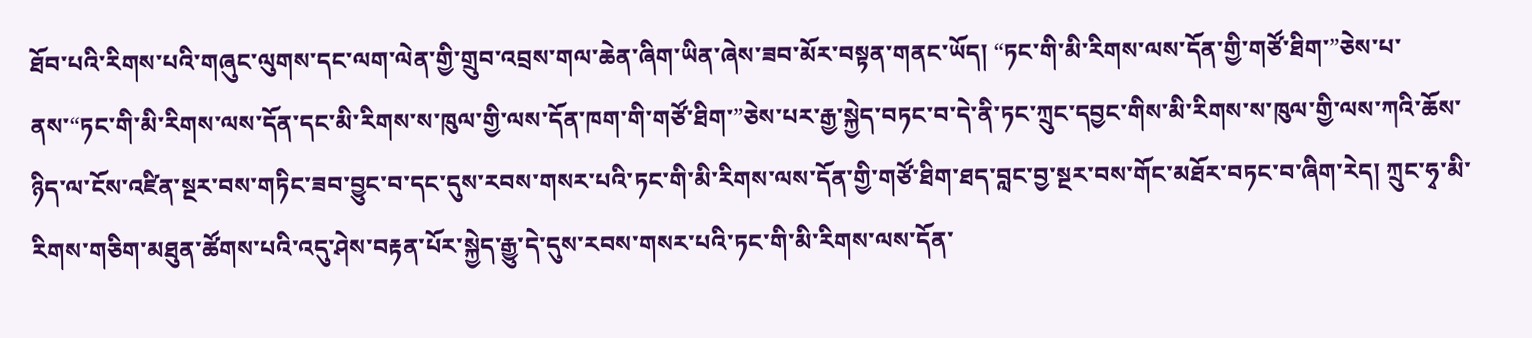ཐོབ་པའི་རིགས་པའི་གཞུང་ལུགས་དང་ལག་ལེན་གྱི་གྲུབ་འབྲས་གལ་ཆེན་ཞིག་ཡིན་ཞེས་ཟབ་མོར་བསྟན་གནང་ཡོད། “ཏང་གི་མི་རིགས་ལས་དོན་གྱི་གཙོ་ཐིག་”ཅེས་པ་ནས་“ཏང་གི་མི་རིགས་ལས་དོན་དང་མི་རིགས་ས་ཁུལ་གྱི་ལས་དོན་ཁག་གི་གཙོ་ཐིག་”ཅེས་པར་རྒྱ་སྐྱེད་བཏང་བ་དེ་ནི་ཏང་ཀྲུང་དབྱང་གིས་མི་རིགས་ས་ཁུལ་གྱི་ལས་ཀའི་ཆོས་ཉིད་ལ་ངོས་འཛིན་སྔར་བས་གཏིང་ཟབ་བྱུང་བ་དང་དུས་རབས་གསར་པའི་ཏང་གི་མི་རིགས་ལས་དོན་གྱི་གཙོ་ཐིག་ཐད་བླང་བྱ་སྔར་བས་གོང་མཐོར་བཏང་བ་ཞིག་རེད། ཀྲུང་ཧྭ་མི་རིགས་གཅིག་མཐུན་ཚོགས་པའི་འདུ་ཤེས་བརྟན་པོར་སྐྱེད་རྒྱུ་དེ་དུས་རབས་གསར་པའི་ཏང་གི་མི་རིགས་ལས་དོན་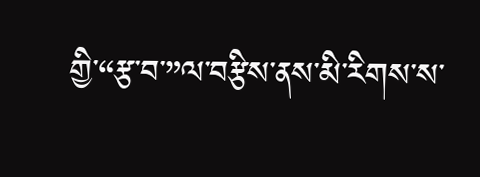གྱི་“རྩ་བ་”ལ་བརྩིས་ནས་མི་རིགས་ས་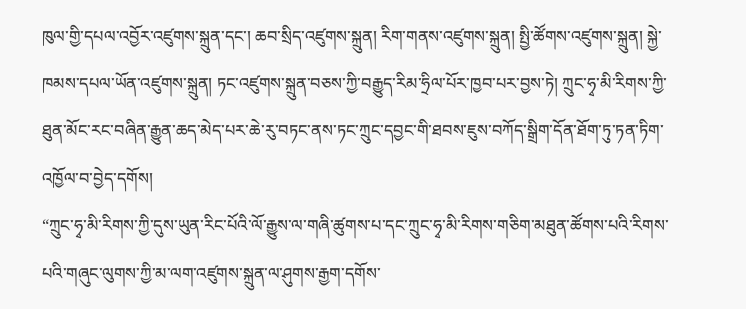ཁུལ་གྱི་དཔལ་འབྱོར་འཛུགས་སྐྲུན་དང་། ཆབ་སྲིད་འཛུགས་སྐྲུན། རིག་གནས་འཛུགས་སྐྲུན། སྤྱི་ཚོགས་འཛུགས་སྐྲུན། སྐྱེ་ཁམས་དཔལ་ཡོན་འཛུགས་སྐྲུན། ཏང་འཛུགས་སྐྲུན་བཅས་ཀྱི་བརྒྱུད་རིམ་ཧྲིལ་པོར་ཁྱབ་པར་བྱས་ཏེ། ཀྲུང་ཧྭ་མི་རིགས་ཀྱི་ཐུན་མོང་རང་བཞིན་རྒྱུན་ཆད་མེད་པར་ཆེ་རུ་བཏང་ནས་ཏང་ཀྲུང་དབྱང་གི་ཐབས་ཇུས་བཀོད་སྒྲིག་དོན་ཐོག་ཏུ་ཏན་ཏིག་འཁྱོལ་བ་བྱེད་དགོས།
“ཀྲུང་ཧྭ་མི་རིགས་ཀྱི་དུས་ཡུན་རིང་པོའི་ལོ་རྒྱུས་ལ་གཞི་ཚུགས་པ་དང་ཀྲུང་ཧྭ་མི་རིགས་གཅིག་མཐུན་ཚོགས་པའི་རིགས་པའི་གཞུང་ལུགས་ཀྱི་མ་ལག་འཛུགས་སྐྲུན་ལ་ཤུགས་རྒྱག་དགོས་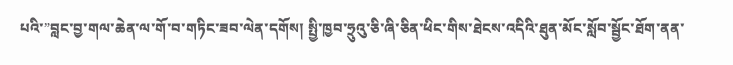པའི་”བླང་བྱ་གལ་ཆེན་ལ་གོ་བ་གཏིང་ཟབ་ལེན་དགོས། སྤྱི་ཁྱབ་ཧྲུའུ་ཅི་ཞི་ཅིན་ཕིང་གིས་ཐེངས་འདིའི་ཐུན་མོང་སློབ་སྦྱོང་ཐོག་ནན་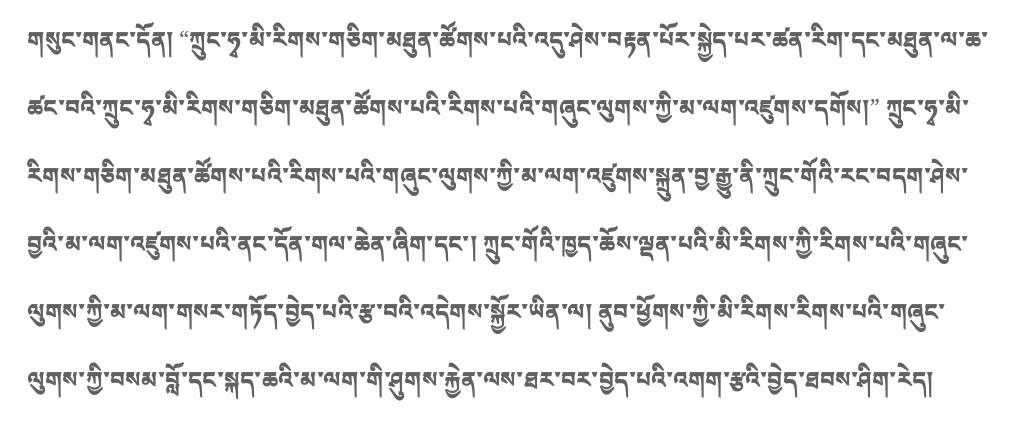གསུང་གནང་དོན། “ཀྲུང་ཧྭ་མི་རིགས་གཅིག་མཐུན་ཚོགས་པའི་འདུ་ཤེས་བརྟན་པོར་སྐྱེད་པར་ཚན་རིག་དང་མཐུན་ལ་ཆ་ཚང་བའི་ཀྲུང་ཧྭ་མི་རིགས་གཅིག་མཐུན་ཚོགས་པའི་རིགས་པའི་གཞུང་ལུགས་ཀྱི་མ་ལག་འཛུགས་དགོས།” ཀྲུང་ཧྭ་མི་རིགས་གཅིག་མཐུན་ཚོགས་པའི་རིགས་པའི་གཞུང་ལུགས་ཀྱི་མ་ལག་འཛུགས་སྐྲུན་བྱ་རྒྱུ་ནི་ཀྲུང་གོའི་རང་བདག་ཤེས་བྱའི་མ་ལག་འཛུགས་པའི་ནང་དོན་གལ་ཆེན་ཞིག་དང་། ཀྲུང་གོའི་ཁྱད་ཆོས་ལྡན་པའི་མི་རིགས་ཀྱི་རིགས་པའི་གཞུང་ལུགས་ཀྱི་མ་ལག་གསར་གཏོད་བྱེད་པའི་རྩ་བའི་འདེགས་སྐྱོར་ཡིན་ལ། ནུབ་ཕྱོགས་ཀྱི་མི་རིགས་རིགས་པའི་གཞུང་ལུགས་ཀྱི་བསམ་བློ་དང་སྐད་ཆའི་མ་ལག་གི་ཤུགས་རྐྱེན་ལས་ཐར་བར་བྱེད་པའི་འགག་རྩའི་བྱེད་ཐབས་ཤིག་རེད།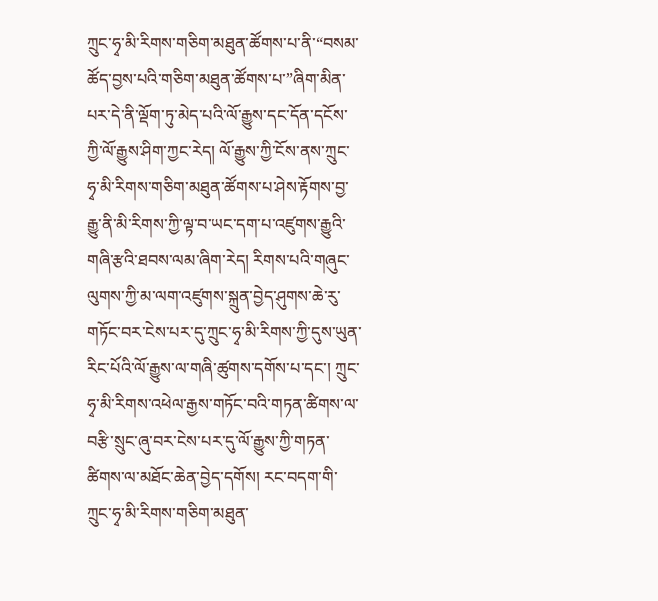ཀྲུང་ཧྭ་མི་རིགས་གཅིག་མཐུན་ཚོགས་པ་ནི་“བསམ་ཚོད་བྱས་པའི་གཅིག་མཐུན་ཚོགས་པ་”ཞིག་མིན་པར་དེ་ནི་ལྡོག་ཏུ་མེད་པའི་ལོ་རྒྱུས་དང་དོན་དངོས་ཀྱི་ལོ་རྒྱུས་ཤིག་ཀྱང་རེད། ལོ་རྒྱུས་ཀྱི་ངོས་ནས་ཀྲུང་ཧྭ་མི་རིགས་གཅིག་མཐུན་ཚོགས་པ་ཤེས་རྟོགས་བྱ་རྒྱུ་ནི་མི་རིགས་ཀྱི་ལྟ་བ་ཡང་དག་པ་འཛུགས་རྒྱུའི་གཞི་རྩའི་ཐབས་ལམ་ཞིག་རེད། རིགས་པའི་གཞུང་ལུགས་ཀྱི་མ་ལག་འཛུགས་སྐྲུན་བྱེད་ཤུགས་ཆེ་རུ་གཏོང་བར་ངེས་པར་དུ་ཀྲུང་ཧྭ་མི་རིགས་ཀྱི་དུས་ཡུན་རིང་པོའི་ལོ་རྒྱུས་ལ་གཞི་ཚུགས་དགོས་པ་དང་། ཀྲུང་ཧྭ་མི་རིགས་འཕེལ་རྒྱས་གཏོང་བའི་གཏན་ཚིགས་ལ་བརྩི་སྲུང་ཞུ་བར་ངེས་པར་དུ་ལོ་རྒྱུས་ཀྱི་གཏན་ཚིགས་ལ་མཐོང་ཆེན་བྱེད་དགོས། རང་བདག་གི་ཀྲུང་ཧྭ་མི་རིགས་གཅིག་མཐུན་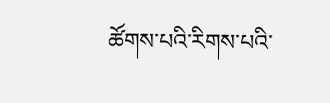ཚོགས་པའི་རིགས་པའི་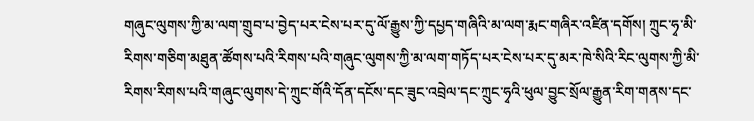གཞུང་ལུགས་ཀྱི་མ་ལག་གྲུབ་པ་བྱེད་པར་ངེས་པར་དུ་ལོ་རྒྱུས་ཀྱི་དཔྱད་གཞིའི་མ་ལག་རྨང་གཞིར་འཛིན་དགོས། ཀྲུང་ཧྭ་མི་རིགས་གཅིག་མཐུན་ཚོགས་པའི་རིགས་པའི་གཞུང་ལུགས་ཀྱི་མ་ལག་གཏོད་པར་ངེས་པར་དུ་མར་ཁེ་སིའི་རིང་ལུགས་ཀྱི་མི་རིགས་རིགས་པའི་གཞུང་ལུགས་དེ་ཀྲུང་གོའི་དོན་དངོས་དང་ཟུང་འབྲེལ་དང་ཀྲུང་ཧྭའི་ཕུལ་བྱུང་སྲོལ་རྒྱུན་རིག་གནས་དང་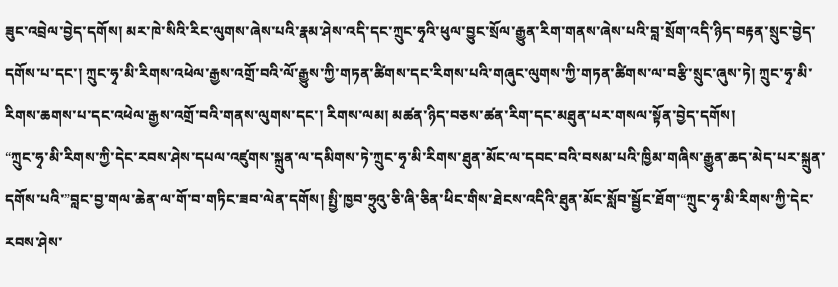ཟུང་འབྲེལ་བྱེད་དགོས། མར་ཁེ་སིའི་རིང་ལུགས་ཞེས་པའི་རྣམ་ཤེས་འདི་དང་ཀྲུང་ཧྭའི་ཕུལ་བྱུང་སྲོལ་རྒྱུན་རིག་གནས་ཞེས་པའི་བླ་སྲོག་འདི་ཉིད་བརྟན་སྲུང་བྱེད་དགོས་པ་དང་། ཀྲུང་ཧྭ་མི་རིགས་འཕེལ་རྒྱས་འགྲོ་བའི་ལོ་རྒྱུས་ཀྱི་གཏན་ཚིགས་དང་རིགས་པའི་གཞུང་ལུགས་ཀྱི་གཏན་ཚིགས་ལ་བརྩི་སྲུང་ཞུས་ཏེ། ཀྲུང་ཧྭ་མི་རིགས་ཆགས་པ་དང་འཕེལ་རྒྱས་འགྲོ་བའི་གནས་ལུགས་དང་། རིགས་ལམ། མཚན་ཉིད་བཅས་ཚན་རིག་དང་མཐུན་པར་གསལ་སྟོན་བྱེད་དགོས།
“ཀྲུང་ཧྭ་མི་རིགས་ཀྱི་དེང་རབས་ཤེས་དཔལ་འཛུགས་སྐྲུན་ལ་དམིགས་ཏེ་ཀྲུང་ཧྭ་མི་རིགས་ཐུན་མོང་ལ་དབང་བའི་བསམ་པའི་ཁྱིམ་གཞིས་རྒྱུན་ཆད་མེད་པར་སྐྲུན་དགོས་པའི་”བླང་བྱ་གལ་ཆེན་ལ་གོ་བ་གཏིང་ཟབ་ལེན་དགོས། སྤྱི་ཁྱབ་ཧྲུའུ་ཅི་ཞི་ཅིན་ཕིང་གིས་ཐེངས་འདིའི་ཐུན་མོང་སློབ་སྦྱོང་ཐོག་“ཀྲུང་ཧྭ་མི་རིགས་ཀྱི་དེང་རབས་ཤེས་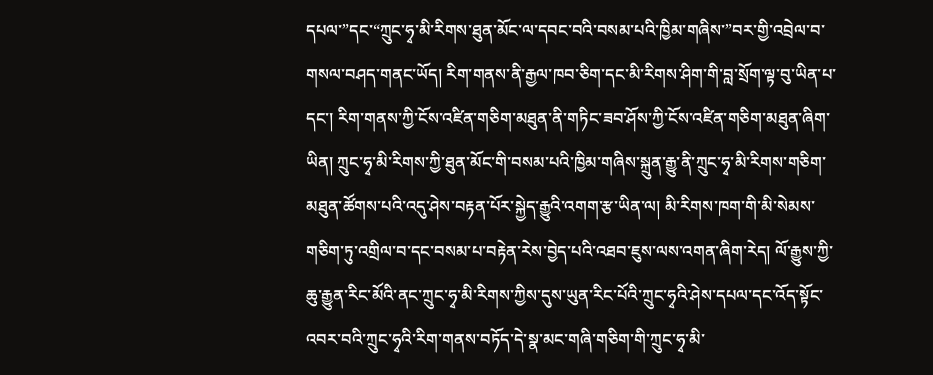དཔལ་”དང་“ཀྲུང་ཧྭ་མི་རིགས་ཐུན་མོང་ལ་དབང་བའི་བསམ་པའི་ཁྱིམ་གཞིས་”བར་གྱི་འབྲེལ་བ་གསལ་བཤད་གནང་ཡོད། རིག་གནས་ནི་རྒྱལ་ཁབ་ཅིག་དང་མི་རིགས་ཤིག་གི་བླ་སྲོག་ལྟ་བུ་ཡིན་པ་དང་། རིག་གནས་ཀྱི་ངོས་འཛིན་གཅིག་མཐུན་ནི་གཏིང་ཟབ་ཤོས་ཀྱི་ངོས་འཛིན་གཅིག་མཐུན་ཞིག་ཡིན། ཀྲུང་ཧྭ་མི་རིགས་ཀྱི་ཐུན་མོང་གི་བསམ་པའི་ཁྱིམ་གཞིས་སྐྲུན་རྒྱུ་ནི་ཀྲུང་ཧྭ་མི་རིགས་གཅིག་མཐུན་ཚོགས་པའི་འདུ་ཤེས་བརྟན་པོར་སྐྱེད་རྒྱུའི་འགག་རྩ་ཡིན་ལ། མི་རིགས་ཁག་གི་མི་སེམས་གཅིག་ཏུ་འགྲིལ་བ་དང་བསམ་པ་བརྟེན་རེས་བྱེད་པའི་འཐབ་ཇུས་ལས་འགན་ཞིག་རེད། ལོ་རྒྱུས་ཀྱི་ཆུ་རྒྱུན་རིང་མོའི་ནང་ཀྲུང་ཧྭ་མི་རིགས་ཀྱིས་དུས་ཡུན་རིང་པོའི་ཀྲུང་ཧྭའི་ཤེས་དཔལ་དང་འོད་སྟོང་འབར་བའི་ཀྲུང་ཧྭའི་རིག་གནས་བཏོད་དེ་སྣ་མང་གཞི་གཅིག་གི་ཀྲུང་ཧྭ་མི་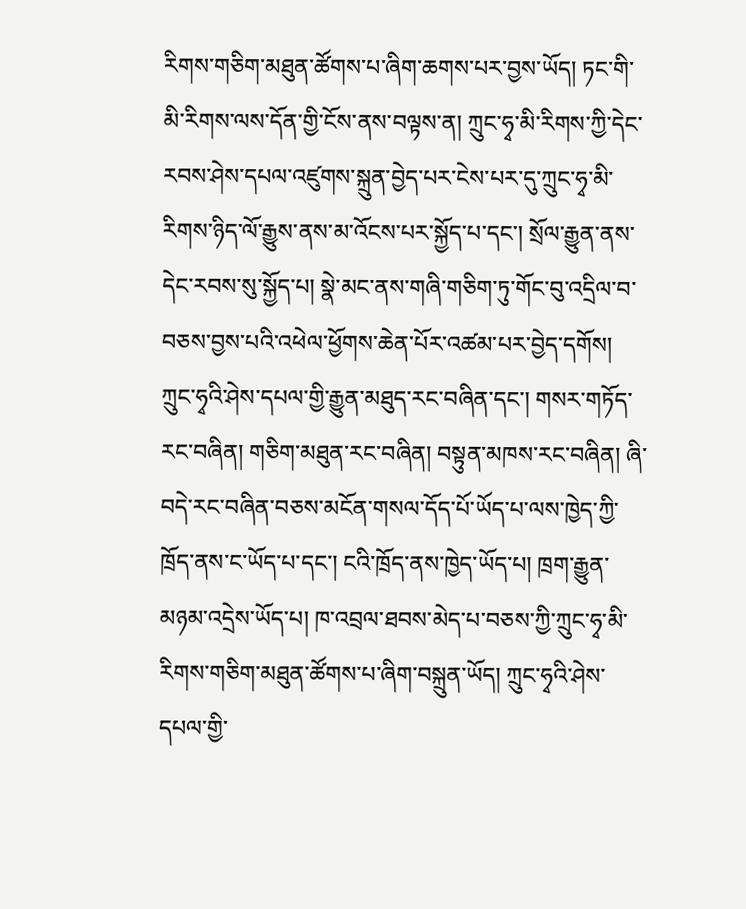རིགས་གཅིག་མཐུན་ཚོགས་པ་ཞིག་ཆགས་པར་བྱས་ཡོད། ཏང་གི་མི་རིགས་ལས་དོན་གྱི་ངོས་ནས་བལྟས་ན། ཀྲུང་ཧྭ་མི་རིགས་ཀྱི་དེང་རབས་ཤེས་དཔལ་འཛུགས་སྐྲུན་བྱེད་པར་ངེས་པར་དུ་ཀྲུང་ཧྭ་མི་རིགས་ཉིད་ལོ་རྒྱུས་ནས་མ་འོངས་པར་སྐྱོད་པ་དང་། སྲོལ་རྒྱུན་ནས་དེང་རབས་སུ་སྐྱོད་པ། སྣེ་མང་ནས་གཞི་གཅིག་ཏུ་གོང་བུ་འདྲིལ་བ་བཅས་བྱས་པའི་འཕེལ་ཕྱོགས་ཆེན་པོར་འཚམ་པར་བྱེད་དགོས། ཀྲུང་ཧྭའི་ཤེས་དཔལ་གྱི་རྒྱུན་མཐུད་རང་བཞིན་དང་། གསར་གཏོད་རང་བཞིན། གཅིག་མཐུན་རང་བཞིན། བསྟུན་མཁས་རང་བཞིན། ཞི་བདེ་རང་བཞིན་བཅས་མངོན་གསལ་དོད་པོ་ཡོད་པ་ལས་ཁྱེད་ཀྱི་ཁྲོད་ནས་ང་ཡོད་པ་དང་། ངའི་ཁྲོད་ནས་ཁྱེད་ཡོད་པ། ཁྲག་རྒྱུན་མཉམ་འདྲེས་ཡོད་པ། ཁ་འབྲལ་ཐབས་མེད་པ་བཅས་ཀྱི་ཀྲུང་ཧྭ་མི་རིགས་གཅིག་མཐུན་ཚོགས་པ་ཞིག་བསྐྲུན་ཡོད། ཀྲུང་ཧྭའི་ཤེས་དཔལ་གྱི་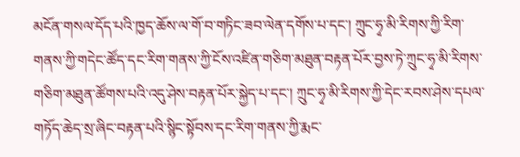མངོན་གསལ་དོད་པའི་ཁྱད་ཆོས་ལ་གོ་བ་གཏིང་ཟབ་ལེན་དགོས་པ་དང་། ཀྲུང་ཧྭ་མི་རིགས་ཀྱི་རིག་གནས་ཀྱི་གདེང་ཚོད་དང་རིག་གནས་ཀྱི་ངོས་འཛིན་གཅིག་མཐུན་བརྟན་པོར་བྱས་ཏེ་ཀྲུང་ཧྭ་མི་རིགས་གཅིག་མཐུན་ཚོགས་པའི་འདུ་ཤེས་བརྟན་པོར་སྐྱེད་པ་དང་། ཀྲུང་ཧྭ་མི་རིགས་ཀྱི་དེང་རབས་ཤེས་དཔལ་གཏོད་ཆེད་སྲ་ཞིང་བརྟན་པའི་སྙིང་སྟོབས་དང་རིག་གནས་ཀྱི་རྨང་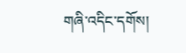གཞི་འདིང་དགོས།